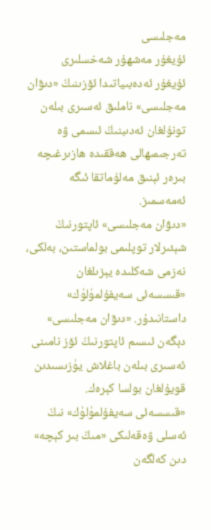مەجلىسى
ئۇيغۇر مەشھۇر شەخسلىرى
ئۇيغۇر ئەدەبىياتىدا ئۆزىنىڭ «دىۋان مەجلىسى» ناملىق ئەسىرى بىلەن تونۇلغان ئەدىبنىڭ ئىسمى ۋە تەرجىمىھالى ھەققىدە ھازىرغىچە بىرەر ئېنىق مەلۇماتقا ئىگە ئەمەسمىز.
«دىۋان مەجلىسى» ئاپتورنىڭ شېئىرلار توپلىمى بولماستىن، بەلكى، نەزمى شەكلىدە يېزىلغان «قىسسەئى سەيفۇلمۈلۈك» داستانىدۇر. «دىۋان مەجلىسى» دېگەن ئىسىم ئاپتورنىڭ ئۆز نامىنى ئەسىرى بىلەن باغلاش يۈزىسىدىن قويۇلغان بولسا كېرەك.
«قىسسەئى سەيفۇلمۈلۈك» نىڭ ئەسلى ۋەقەلىكى «مىڭ بىر كېچە» دىن كەلگەن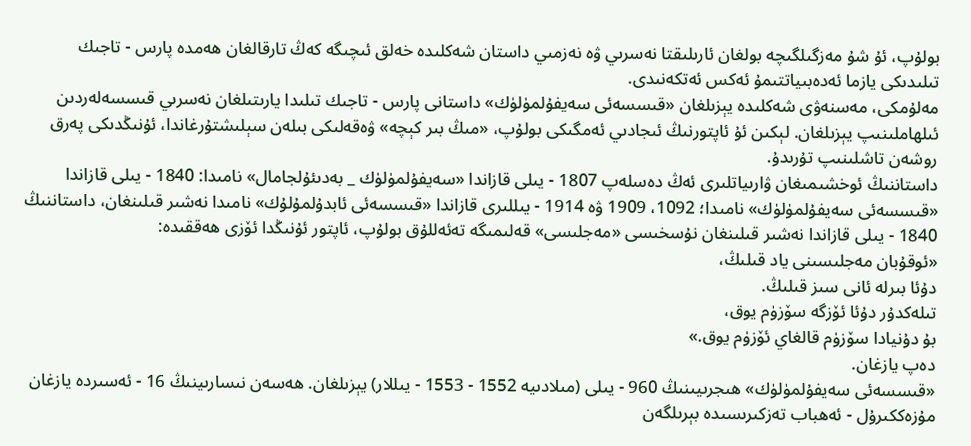بولۇپ، ئۇ شۇ مەزگىلگىچە بولغان ئارىلىقتا نەسرىي ۋە نەزمىي داستان شەكلىدە خەلق ئىچىگە كەڭ تارقالغان ھەمدە پارس - تاجىك تىلىدىكى يازما ئەدەبىياتتىمۇ ئەكس ئەتكەنىدى.
مەلۇمكى، مەسنەۋى شەكلىدە يېزىلغان «قىسسەئى سەيفۇلمۈلۈك» داستانى پارس - تاجىك تىلىدا يارىتىلغان نەسرىي قىسسەلەردىن ئىلھاملىنىپ يېزىلغان. لېكىن ئۇ ئاپتورنىڭ ئىجادىي ئەمگىكى بولۇپ، «مىڭ بىر كېچە» ۋەقەلىكى بىلەن سېلىشتۇرغاندا، ئۇنىڭدىكى پەرق روشەن تاشلىنىپ تۇرىدۇ.
داستاننىڭ ئوخشىمىغان ۋارىياتلىرى ئەڭ دەسلەپ 1807 - يىلى قازاندا «سەيفۇلمۈلۈك _ بەدىئۇلجامال» نامىدا: 1840 - يىلى قازاندا «قىسسەئى سەيفۇلمۈلۈك» نامىدا؛ 1092، 1909 ۋە 1914 - يىللىرى قازاندا «قىسسەئى ئابدۇلمۇلۇك» نامىدا نەشىر قىلىنغان، داستاننىڭ 1840 - يىلى قازاندا نەشىر قىلىنغان نۇسخىسى «مەجلىسى» قەلىمىگە تەئەللۇق بولۇپ، ئاپتور ئۇنىڭدا ئۆزى ھەققىدە:
«ئوقۇبان مەجلىسىنى ياد قىلىڭ،
دۇئا بىرلە ئانى سىز قىلىڭ.
تىلەكدۇر دۇئا ئۆزگە سۆزۈم يوق،
بۇ دۇنيادا سۆزۈم قالغاي ئۆزۈم يوق.»
دەپ يازغان.
«قىسسەئى سەيفۇلمۈلۈك» ھىجرىيىنىڭ 960 - يىلى (مىلادىيە 1552 - 1553 - يىللار) يېزىلغان. ھەسەن نىسارىينىڭ 16 - ئەسىردە يازغان مۇزەككىرۇل - ئەھباب تەزكىرىسىدە بېرىلگەن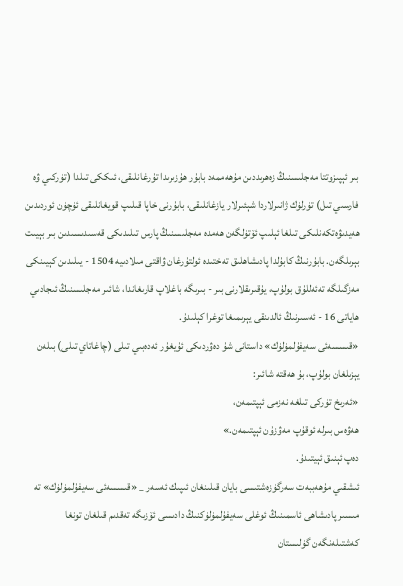بىر ئېپىزوتتا مەجلىسنىڭ زەھرىددىن مۇھەممەد بابۇر ھۇزىرىدا تۇرغانلىقى، ئىككى تىلدا (تۈركىي ۋە فارسىي تىل) تۈرلۈك ژانىرلاردا شېئىرلار يازغانلىقى، بابۇرنى خاپا قىلىپ قويغانلىقى ئۈچۈن ئوردىدىن ھەيدىۋەتكەنلىكى تىلغا ئېلىپ ئۆتۈلگەن ھەمدە مەجلىسنىڭ پارس تىلىدىكى قەسىدىسىدىن بىر بېيىت بېرىلگەن. بابۇرنىڭ كابۇلدا پادىشاھلىق تەختىدە ئولتۇرغان ۋاقتى مىلادىيە 1504 - يىلىدىن كېيىنكى مەزگىلگە تەئەللۇق بولۇپ، يۇقىرىقلارنى بىر - بىرىگە باغلاپ قارىغاندا، شائىر مەجلىسنىڭ ئىجادىي ھاياتى 16 - ئەسىرنىڭ ئالدىنقى يېرىمىغا توغرا كېلىدۇ.
«قىسسەئى سەيفۇلمۈلۈك» داستانى شۇ دەۋردىكى ئۇيغۇر ئەدەبىي تىلى (چاغاتاي تىلى) بىلەن يېزىلغان بولۇپ، بۇ ھەقتە شائىر:
«ئەرىخ تۈركى تىلغە نەزمى ئېپتىمەن،
ھەۋەس بىرلە ئوقۇپ مەۋزۇن ئېپتىمەن.»
دەپ ئېنىق ئېيتىدۇ.
ئىشقىي مۇھەببەت سەرگۈزەشتىسى بايان قىلىنغان ئىپىك ئەسەر _ «قىسسەئى سەيفۇلمۈلۈك» تە مىسىر پادىشاھى ئاسمىنىڭ ئوغلى سەيفۇلمۈلۈكنىڭ دادىسى ئۆزىگە تەقدىم قىلغان تونغا كەشتىلەنگەن گۈلىستان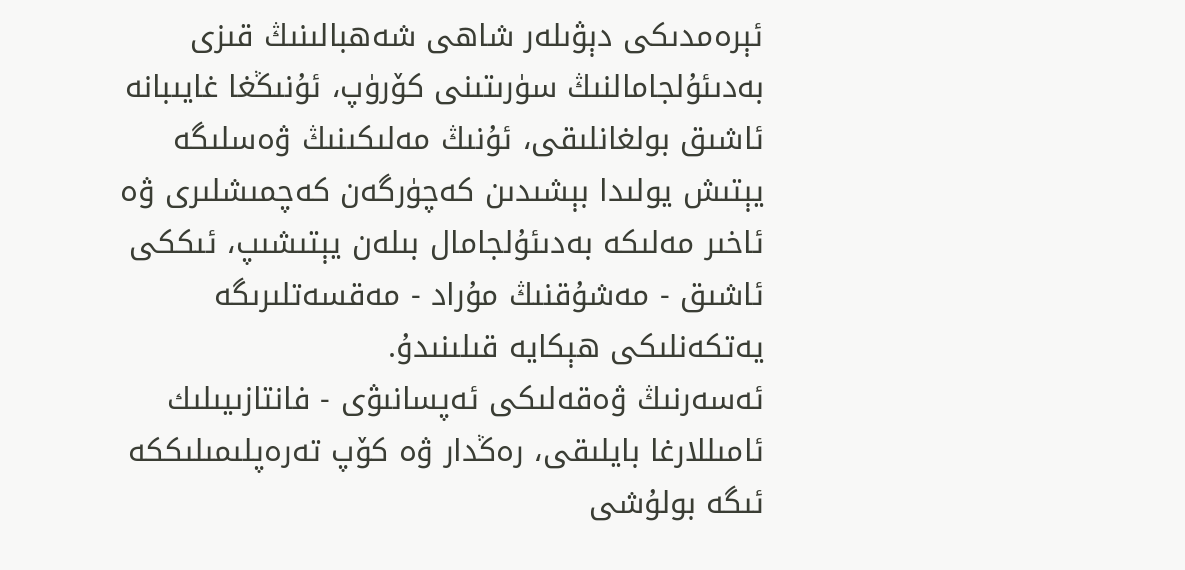ئېرەمدىكى دېۋىلەر شاھى شەھبالىنىڭ قىزى بەدىئۇلجامالنىڭ سۈرىتىنى كۆرۈپ، ئۇنىڭغا غايىبانە ئاشىق بولغانلىقى، ئۇنىڭ مەلىكىنىڭ ۋەسلىگە يېتىش يولىدا بېشىدىن كەچۈرگەن كەچمىشلىرى ۋە ئاخىر مەلىكە بەدىئۇلجامال بىلەن يېتىشىپ، ئىككى ئاشىق - مەشۇقنىڭ مۇراد - مەقسەتلىرىگە يەتكەنلىكى ھېكايە قىلىنىدۇ.
ئەسەرنىڭ ۋەقەلىكى ئەپسانىۋى - فانتازىيىلىك ئامىللارغا بايلىقى، رەڭدار ۋە كۆپ تەرەپلىمىلىككە ئىگە بولۇشى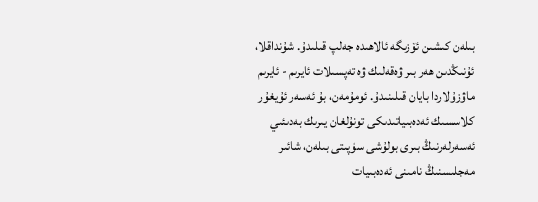بىلەن كىشىن ئۆزىگە ئالاھىدە جەلپ قىلىدۇ. شۇنداقلا، ئۇنىڭدىن ھەر بىر ۋەقەلىك ۋە تەپسىلات ئايرىم - ئايرىم ماۋزۇلاردا بايان قىلىنىدۇ. ئومۇمەن، بۇ ئەسەر ئۇيغۇر كلاسسىك ئەدەبىياتىدىكى تونۇلغان يىرىك بەدىئىي ئەسەرلەرنىڭ بىرى بولۇشى سۈپىتى بىلەن، شائىر مەجلىسنىڭ نامىنى ئەدەبىيات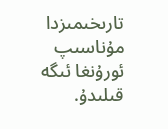تارىخىمىزدا مۇناسىپ ئورۇنغا ئىگە قىلىدۇ.